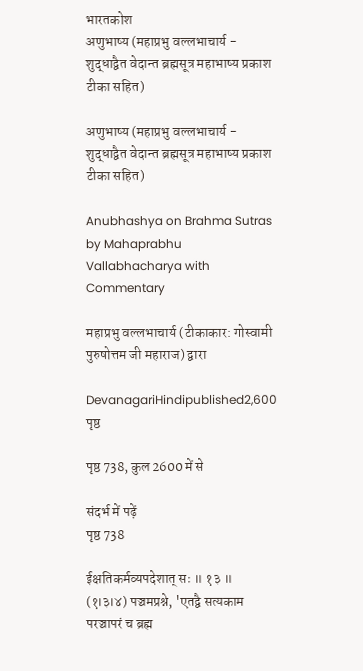भारतकोश
अणुभाष्य (महाप्रभु वल्लभाचार्य - शुद्धाद्वैत वेदान्त ब्रह्मसूत्र महाभाष्य प्रकाश टीका सहित)

अणुभाष्य (महाप्रभु वल्लभाचार्य - शुद्धाद्वैत वेदान्त ब्रह्मसूत्र महाभाष्य प्रकाश टीका सहित)

Anubhashya on Brahma Sutras by Mahaprabhu Vallabhacharya with Commentary

महाप्रभु वल्लभाचार्य (टीकाकार: गोस्वामी पुरुषोत्तम जी महाराज) द्वारा

DevanagariHindipublished2,600 पृष्ठ

पृष्ठ 738, कुल 2600 में से

संदर्भ में पढ़ें
पृष्ठ 738

ईक्षतिकर्मव्यपदेशात् सः ॥ १३ ॥ (१।३।४) पञ्चमप्रश्ने, 'एतद्वै सत्यकाम परञ्चापरं च ब्रह्म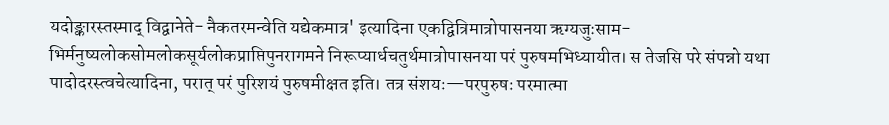यदोङ्कारस्तस्माद् विद्वानेते- नैकतरमन्वेति यद्येकमात्र' इत्यादिना एकद्वित्रिमात्रोपासनया ऋग्यजुःसाम- भिर्मनुष्यलोकसोमलोकसूर्यलोकप्राप्तिपुनरागमने निरूप्यार्धचतुर्थमात्रोपासनया परं पुरुषमभिध्यायीत। स तेजसि परे संपन्नो यथा पादोदरस्त्वचेत्यादिना, परात् परं पुरिशयं पुरुषमीक्षत इति। तत्र संशयः—परपुरुषः परमात्मा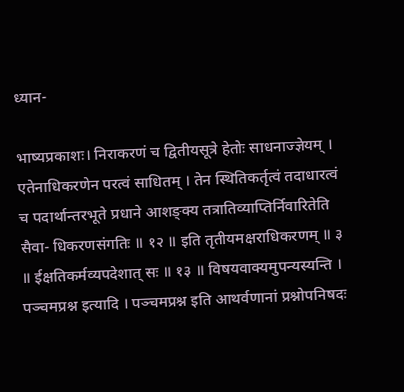ध्यान-

भाष्यप्रकाशः। निराकरणं च द्वितीयसूत्रे हेतोः साधनाज्ज्ञेयम् । एतेनाधिकरणेन परत्वं साधितम् । तेन स्थितिकर्तृत्वं तदाधारत्वं च पदार्थान्तरभूते प्रधाने आशङ्क्य तत्रातिव्याप्तिर्निवारितेति सैवा- धिकरणसंगतिः ॥ १२ ॥ इति तृतीयमक्षराधिकरणम् ॥ ३ ॥ ईक्षतिकर्मव्यपदेशात् सः ॥ १३ ॥ विषयवाक्यमुपन्यस्यन्ति । पञ्चमप्रश्न इत्यादि । पञ्चमप्रश्न इति आथर्वणानां प्रश्नोपनिषदः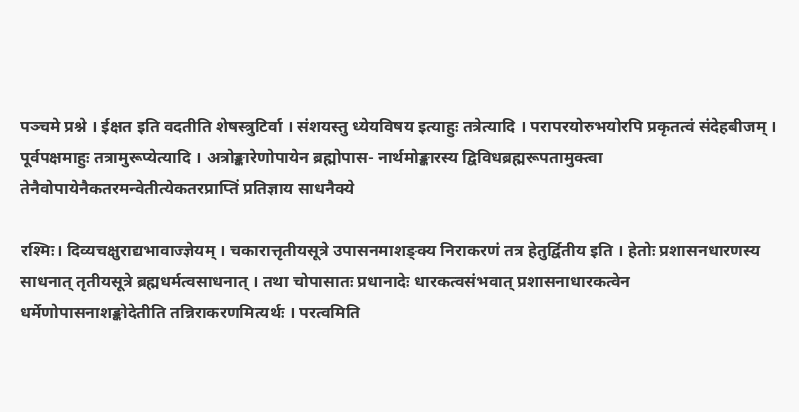पञ्चमे प्रश्ने । ईक्षत इति वदतीति शेषस्त्रुटिर्वा । संशयस्तु ध्येयविषय इत्याहुः तत्रेत्यादि । परापरयोरुभयोरपि प्रकृतत्वं संदेहबीजम् । पूर्वपक्षमाहुः तत्रामुरूप्येत्यादि । अत्रोङ्कारेणोपायेन ब्रह्मोपास- नार्थमोङ्कारस्य द्विविधब्रह्मरूपतामुक्त्वा तेनैवोपायेनैकतरमन्वेतीत्येकतरप्राप्तिं प्रतिज्ञाय साधनैक्ये

रश्मिः। दिव्यचक्षुराद्यभावाज्ज्ञेयम् । चकारात्तृतीयसूत्रे उपासनमाशङ्क्य निराकरणं तत्र हेतुर्द्वितीय इति । हेतोः प्रशासनधारणस्य साधनात् तृतीयसूत्रे ब्रह्मधर्मत्वसाधनात् । तथा चोपासातः प्रधानादेः धारकत्वसंभवात् प्रशासनाधारकत्वेन धर्मेणोपासनाशङ्कोदेतीति तन्निराकरणमित्यर्थः । परत्वमिति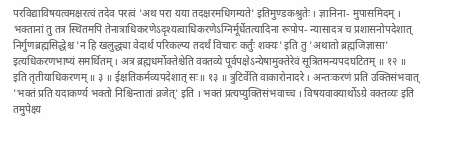परविद्याविषयत्वमक्षरत्वं तदेव परत्वं 'अथ परा यया तदक्षरमधिगम्यते' इतिमुण्डकश्रुतेः । ज्ञानिना- मुपासमिदम् । भक्तानां तु तत्र स्थितमपि तेनात्राधिकरणेऽदृश्यत्वाधिकरणेऽग्निर्मूर्धेतत्यादिना रूपोप- न्यासादत्र च प्रशासनोपदेशात् निर्गुणब्रह्मसिद्धेश्च 'न हि खलुद्ध्या वेदार्थ परिकल्प्य तदर्थं विचारः कर्तुंः शक्यः' इति तु 'अथातो ब्रह्मजिज्ञासा' इत्यधिकरणभाष्यं समर्थितम् । अत्र ब्रह्मधर्मोक्तेश्चेति वक्तव्ये पूर्वपक्षेऽन्येषामुक्तेरेवं सूत्रितमन्यपदघटितम् ॥ १२ ॥ इति तृतीयाधिकरणम् ॥ ३ ॥ ईक्षतिकर्मव्यपदेशात् सः॥ १३ ॥ त्रुटिर्वेति वाकारोनादरे । अन्तःकरणं प्रति उक्तिसंभवात् 'भक्तं प्रति यदाकर्ण्य भक्तो निश्चिन्तातां व्रजेत्' इति । भक्तं प्रत्यप्युक्तिसंभवाच्च । विषयवाक्यार्थोऽग्रे वक्तव्यः इति तमुपेक्ष्य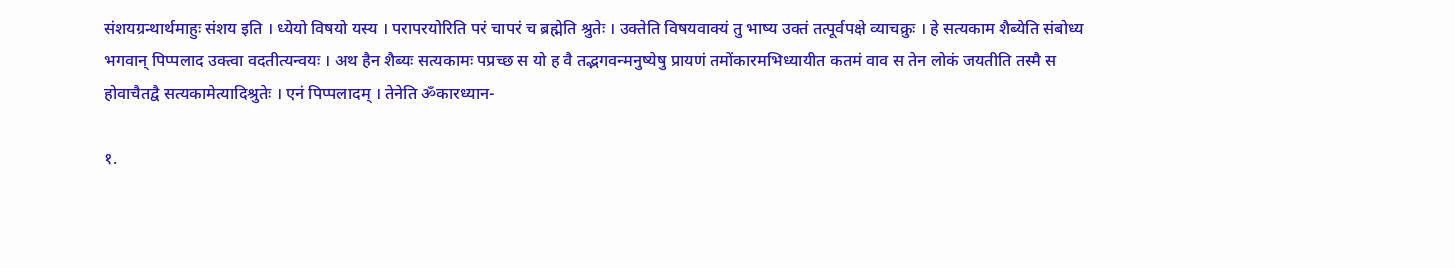संशयग्रन्थार्थमाहुः संशय इति । ध्येयो विषयो यस्य । परापरयोरिति परं चापरं च ब्रह्मेति श्रुतेः । उक्तेति विषयवाक्यं तु भाष्य उक्तं तत्पूर्वपक्षे व्याचक्रुः । हे सत्यकाम शैब्येति संबोध्य भगवान् पिप्पलाद उक्त्वा वदतीत्यन्वयः । अथ हैन शैब्यः सत्यकामः पप्रच्छ स यो ह वै तद्भगवन्मनुष्येषु प्रायणं तमोंकारमभिध्यायीत कतमं वाव स तेन लोकं जयतीति तस्मै स होवाचैतद्वै सत्यकामेत्यादिश्रुतेः । एनं पिप्पलादम् । तेनेति ॐकारध्यान-

१.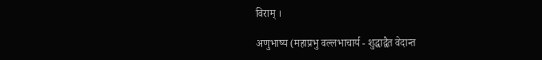विराम् ।

अणुभाष्य (महाप्रभु वल्लभाचार्य - शुद्धाद्वैत वेदान्त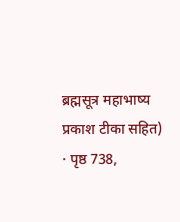ब्रह्मसूत्र महाभाष्य प्रकाश टीका सहित) · पृष्ठ 738,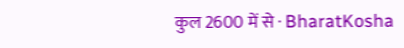कुल 2600 में से · BharatKosha